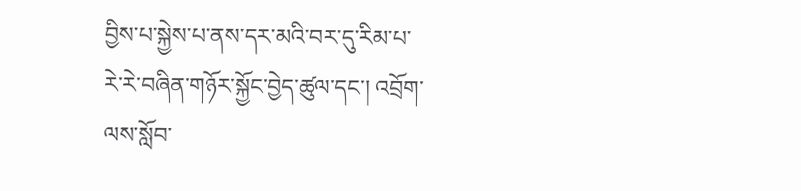བྱིས་པ་སྐྱེས་པ་ནས་དར་མའི་བར་དུ་རིམ་པ་རེ་རེ་བཞིན་གཉོར་སྐྱོང་བྱེད་ཚུལ་དང་། འབྲོག་ལས་སློབ་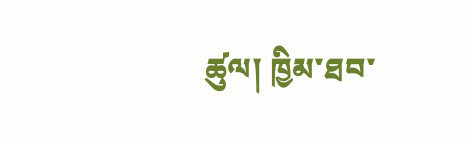ཚུལ། ཁྱིམ་ཐབ་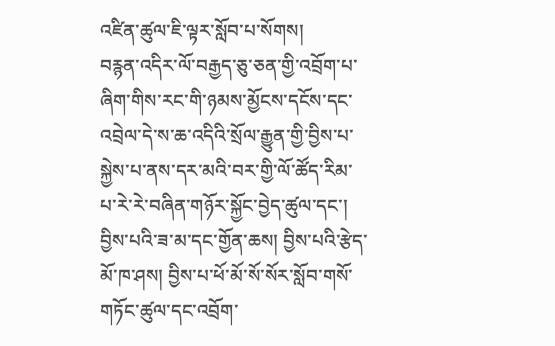འཛིན་ཚུལ་ཇི་ལྟར་སློབ་པ་སོགས།
བརྙན་འདིར་ལོ་བརྒྱད་ཅུ་ཅན་གྱི་འབྲོག་པ་ཞིག་གིས་རང་གི་ཉམས་མྱོངས་དངོས་དང་འབྲེལ་དེ་ས་ཆ་འདིའི་སྲོལ་རྒྱུན་གྱི་བྱིས་པ་སྐྱེས་པ་ནས་དར་མའི་བར་གྱི་ལོ་ཚོད་རིམ་པ་རེ་རེ་བཞིན་གཉོར་སྐྱོང་བྱེད་ཚུལ་དང་། བྱིས་པའི་ཟ་མ་དང་གྱོན་ཆས། བྱིས་པའི་རྩེད་མོ་ཁ་ཤས། བྱིས་པ་ཕོ་མོ་སོ་སོར་སློབ་གསོ་གཏོང་ཚུལ་དང་འབྲོག་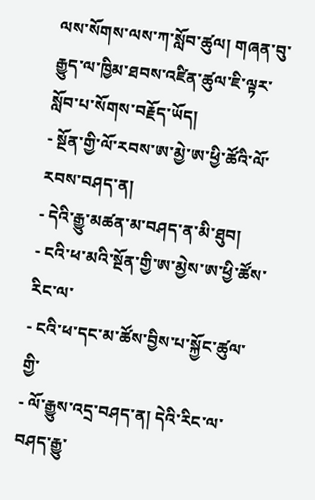ལས་སོགས་ལས་ཀ་སློབ་ཚུལ། གཞན་བུ་རྒྱུད་ལ་ཁྱིམ་ཐབས་འཛིན་ཚུལ་ཇི་ལྟར་སློབ་པ་སོགས་བརྗོད་ཡོད།
- སྔོན་གྱི་ལོ་རབས་ཨ་མྱེ་ཨ་ཕྱི་ཚོའི་ལོ་རབས་བཤད་ན།
- དེའི་རྒྱུ་མཚན་མ་བཤད་ན་མི་ཐུབ།
- ངའི་ཕ་མའི་སྔོན་གྱི་ཨ་མྱེས་ཨ་ཕྱི་ཚོས་རིང་ལ་
- ངའི་ཕ་དང་མ་ཚོས་བྱིས་པ་སྐྱོང་ཚུལ་གྱི་
- ལོ་རྒྱུས་འདྲ་བཤད་ན། དེའི་རིང་ལ་བཤད་རྒྱུ་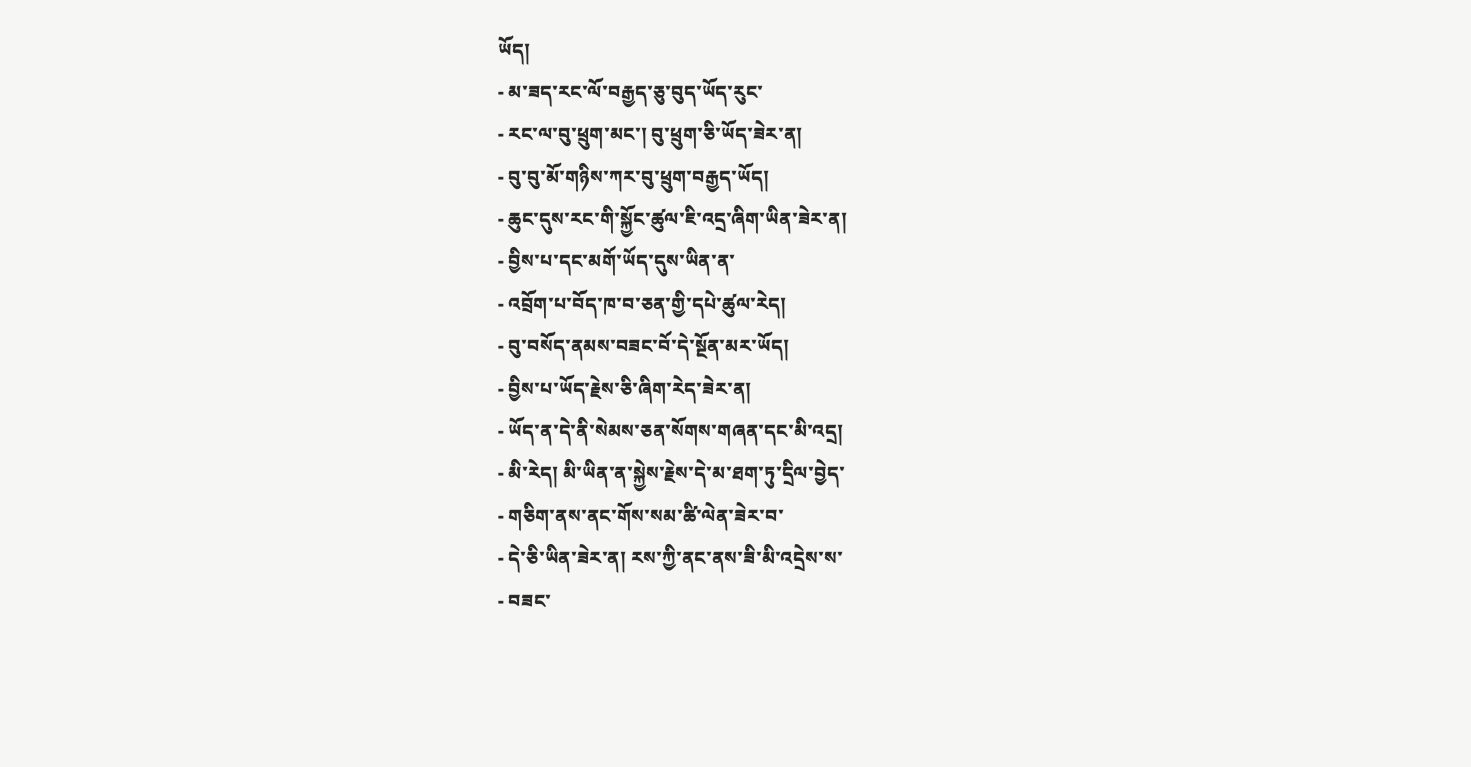ཡོད།
- མ་ཟད་རང་ལོ་བརྒྱད་ཅུ་བུད་ཡོད་རུང་
- རང་ལ་བུ་ཕྲུག་མང་། བུ་ཕྲུག་ཅི་ཡོད་ཟེར་ན།
- བུ་བུ་མོ་གཉིས་ཀར་བུ་ཕྲུག་བརྒྱད་ཡོད།
- ཆུང་དུས་རང་གི་སྐྱོང་ཚུལ་ཇི་འདྲ་ཞིག་ཡིན་ཟེར་ན།
- བྱིས་པ་དང་མགོ་ཡོད་དུས་ཡིན་ན་
- འབྲོག་པ་བོད་ཁ་བ་ཅན་གྱི་དཔེ་ཚུལ་རེད།
- བུ་བསོད་ནམས་བཟང་བོ་དེ་སྔོན་མར་ཡོད།
- བྱིས་པ་ཡོད་རྗེས་ཅི་ཞིག་རེད་ཟེར་ན།
- ཡོད་ན་དེ་ནི་སེམས་ཅན་སོགས་གཞན་དང་མི་འདྲ།
- མི་རེད། མི་ཡིན་ན་སྐྱེས་རྗེས་དེ་མ་ཐག་ཏུ་དྲིལ་བྱེད་
- གཅིག་ནས་ནང་གོས་སམ་ཚི་ལེན་ཟེར་བ་
- དེ་ཅི་ཡིན་ཟེར་ན། རས་ཀྱི་ནང་ནས་ཟི་མི་འདྲེས་ས་
- བཟང་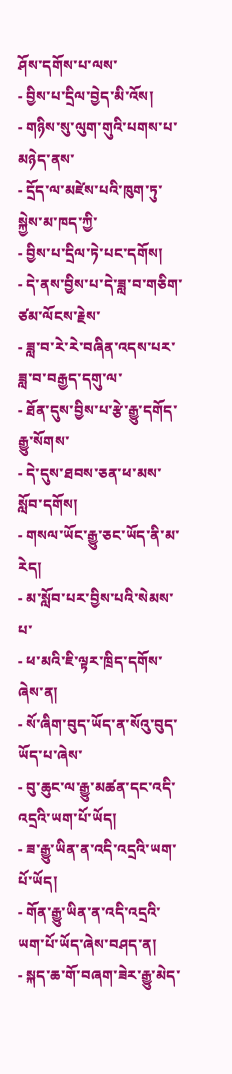ཤོས་དགོས་པ་ལས་
- བྱིས་པ་དྲིལ་བྱེད་མི་འོས།
- གཉིས་སུ་ལུག་གུའི་པགས་པ་མཉེད་ནས་
- དྲོད་ལ་མཛེས་པའི་ཁུག་ཏུ་སྐྱེས་མ་ཁད་ཀྱི་
- བྱིས་པ་དྲིལ་ཏེ་པང་དགོས།
- དེ་ནས་བྱིས་པ་དེ་ཟླ་བ་གཅིག་ཙམ་ལོངས་རྗེས་
- ཟླ་བ་རེ་རེ་བཞིན་འདས་པར་ཟླ་བ་བརྒྱད་དགུ་ལ་
- ཐོན་དུས་བྱིས་པ་རྩེ་རྒྱུ་དགོད་རྒྱུ་སོགས་
- དེ་དུས་ཐབས་ཅན་ཕ་མས་སློབ་དགོས།
- གསལ་ཡོང་རྒྱུ་ཅང་ཡོད་ནི་མ་རེད།
- མ་སློབ་པར་བྱིས་པའི་སེམས་པ་
- ཕ་མའི་ཇི་ལྟར་ཁྲིད་དགོས་ཞེས་ན།
- སོ་ཞིག་བུད་ཡོད་ན་སོའུ་བུད་ཡོད་པ་ཞེས་
- བུ་ཆུང་ལ་རྒྱུ་མཚན་དང་འདི་འདྲའི་ཡག་པོ་ཡོད།
- ཟ་རྒྱུ་ཡིན་ན་འདི་འདྲའི་ཡག་པོ་ཡོད།
- གོན་རྒྱུ་ཡིན་ན་འདི་འདྲའི་ཡག་པོ་ཡོད་ཞེས་བཤད་ན།
- སྐད་ཆ་གོ་བཞག་ཟེར་རྒྱུ་མེད་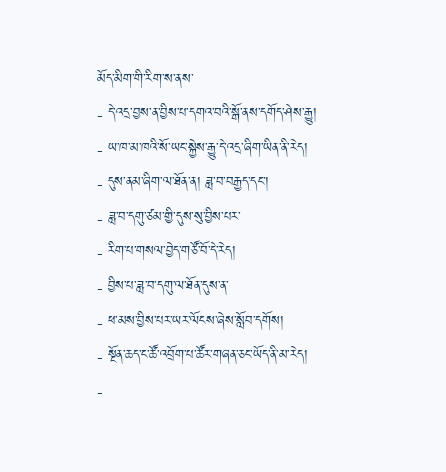མོད་མིག་གི་རིག་ས་ནས་
- དེ་འདྲ་བྱས་ན་བྱིས་པ་དགའ་བའི་སྒོ་ནས་དགོད་ཤེས་རྒྱུ།
- ཡ་ཁ་མ་ཁའི་སོ་ཡང་སྐྱེས་རྒྱུ་དེ་འདྲ་ཞིག་ཡིན་ནི་རེད།
- དུས་ནམ་ཞིག་ལ་ཐོན་ན། ཟླ་བ་བརྒྱད་དང་།
- ཟླ་བ་དགུ་ཙམ་གྱི་དུས་སུ་བྱིས་པར་
- རིག་པ་གསལ་བྱེད་གཙོ་བོ་དེ་རེད།
- བྱིས་པ་ཟླ་བ་དགུ་ལ་ཐོན་དུས་ན་
- ཕ་མས་བྱིས་པར་ཡར་ལོངས་ཞེས་སློབ་དགོས།
- སྔོན་ཆད་ང་ཚོ་འབྲོག་པ་ཚོར་གཞན་ཅང་ཡོད་ནི་མ་རེད།
-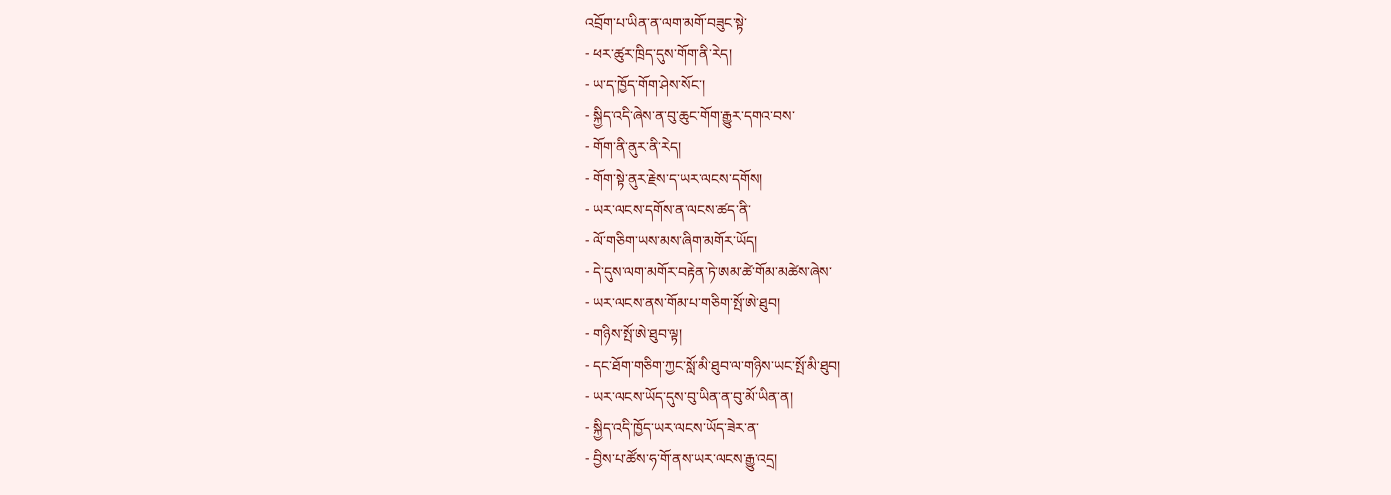འབྲོག་པ་ཡིན་ན་ལག་མགོ་བཟུང་སྟེ་
- ཕར་ཚུར་ཁྲིད་དུས་གོག་ནི་རེད།
- ཡ་ད་ཁྱོད་གོག་ཤེས་སོང་།
- སྐྱིད་འདི་ཞེས་ན་བུ་ཆུང་གོག་རྒྱུར་དགའ་བས་
- གོག་ནི་ནུར་ནི་རེད།
- གོག་སྟེ་ནུར་རྗེས་ད་ཡར་ལངས་དགོས།
- ཡར་ལངས་དགོས་ན་ལངས་ཚད་ནི་
- ལོ་གཅིག་ཡས་མས་ཞིག་མགོར་ཡོད།
- དེ་དུས་ལག་མགོར་བརྟེན་ཏེ་ཨམ་ཚེ་གོམ་མཚེས་ཞེས་
- ཡར་ལངས་ནས་གོམ་པ་གཅིག་སྤོ་ཨེ་ཐུབ།
- གཉིས་སྤོ་ཨེ་ཐུབ་ལྟ།
- དང་ཐོག་གཅིག་ཀྱང་སློ་མི་ཐུབ་ལ་གཉིས་ཡང་སྤོ་མི་ཐུབ།
- ཡར་ལངས་ཡོད་དུས་བུ་ཡིན་ན་བུ་མོ་ཡིན་ན།
- སྐྱིད་འདི་ཁྱོད་ཡར་ལངས་ཡོད་ཟེར་ན་
- བྱིས་པ་ཚོས་ཧ་གོ་ནས་ཡར་ལངས་རྒྱུ་འདྲ།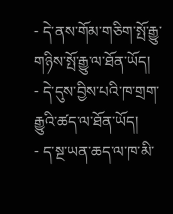- དེ་ནས་གོམ་གཅིག་སྤོ་རྒྱུ་གཉིས་སྤོ་རྒྱུ་ལ་ཐོན་ཡོད།
- དེ་དུས་བྱིས་པའི་ཁ་གྲག་རྒྱུའི་ཚད་ལ་ཐོན་ཡོད།
- ད་སྔ་ཡན་ཆད་ལ་ཁ་མི་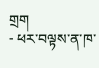གྲག
- ཕར་བལྟས་ན་ཁ་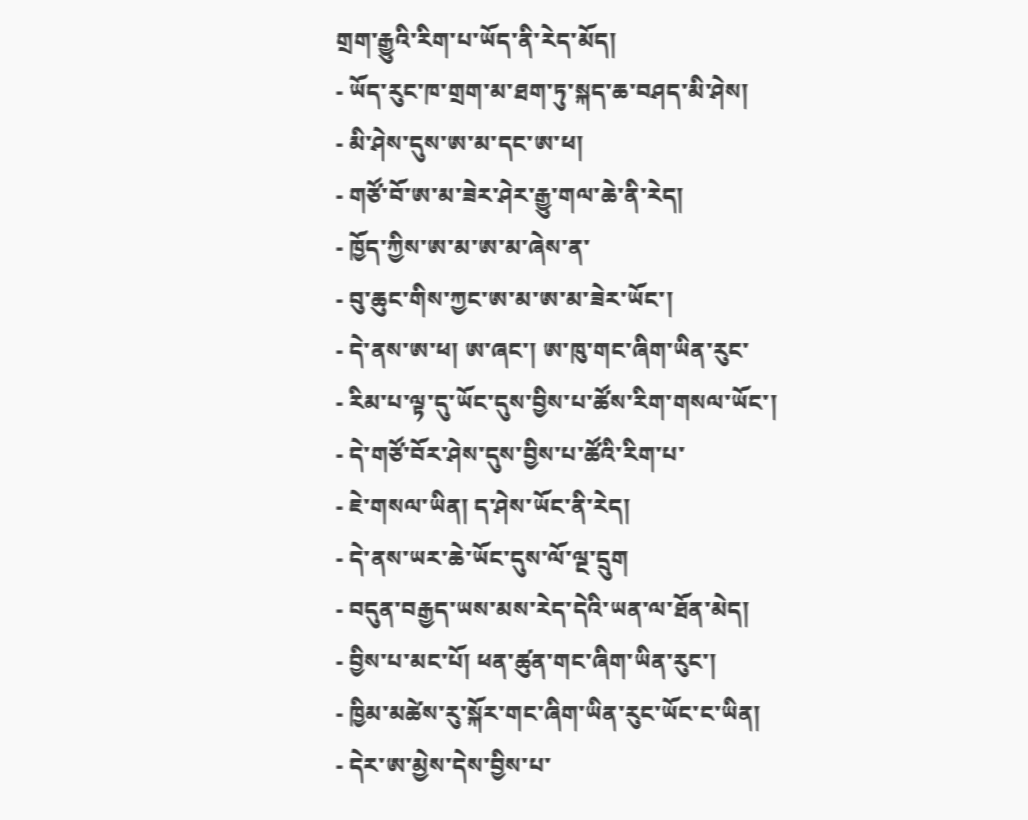གྲག་རྒྱུའི་རིག་པ་ཡོད་ནི་རེད་མོད།
- ཡོད་རུང་ཁ་གྲག་མ་ཐག་ཏུ་སྐད་ཆ་བཤད་མི་ཤེས།
- མི་ཤེས་དུས་ཨ་མ་དང་ཨ་ཕ།
- གཙོ་བོ་ཨ་མ་ཟེར་ཤེར་རྒྱུ་གལ་ཆེ་ནི་རེད།
- ཁྱོད་ཀྱིས་ཨ་མ་ཨ་མ་ཞེས་ན་
- བུ་ཆུང་གིས་ཀྱང་ཨ་མ་ཨ་མ་ཟེར་ཡོང་།
- དེ་ནས་ཨ་ཕ། ཨ་ཞང་། ཨ་ཁུ་གང་ཞིག་ཡིན་རུང་
- རིམ་པ་ལྟ་དུ་ཡོང་དུས་བྱིས་པ་ཚོས་རིག་གསལ་ཡོང་།
- དེ་གཙོ་བོར་ཤེས་དུས་བྱིས་པ་ཚོའི་རིག་པ་
- ཇེ་གསལ་ཡིན། ད་ཤེས་ཡོང་ནི་རེད།
- དེ་ནས་ཡར་ཆེ་ཡོང་དུས་ལོ་ལྔ་དྲུག
- བདུན་བརྒྱད་ཡས་མས་རེད་དེའི་ཡན་ལ་ཐོན་མེད།
- བྱིས་པ་མང་པོ། ཕན་ཚུན་གང་ཞིག་ཡིན་རུང་།
- ཁྱིམ་མཚེས་རུ་སྐོར་གང་ཞིག་ཡིན་རུང་ཡོང་ང་ཡིན།
- དེར་ཨ་མྱེས་དེས་བྱིས་པ་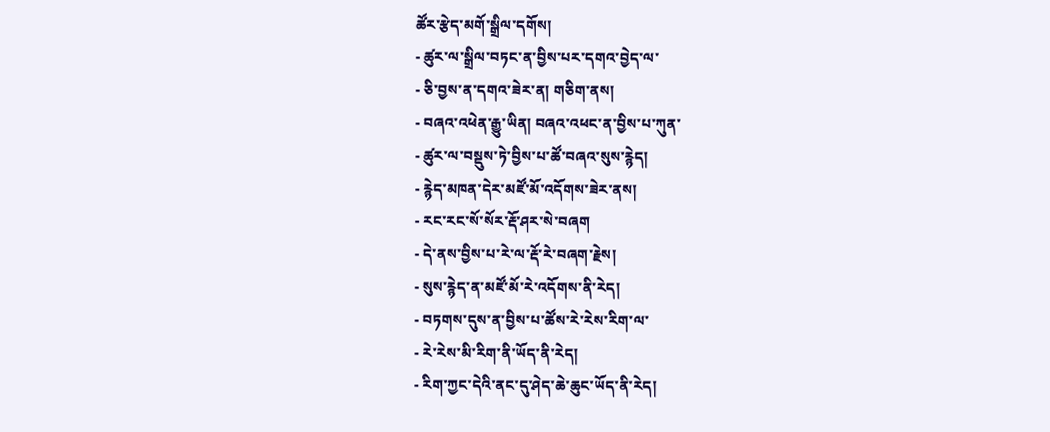ཚོར་རྩེད་མགོ་སྒྲིལ་དགོས།
- ཚུར་ལ་སྒྲིལ་བཏང་ན་བྱིས་པར་དགའ་བྱེད་ལ་
- ཅི་བྱས་ན་དགའ་ཟེར་ན། གཅིག་ནས།
- བཞའ་འཕེན་རྒྱུ་ཡིན། བཞའ་འཕང་ན་བྱིས་པ་ཀུན་
- ཚུར་ལ་བསྡུས་ཏེ་བྱིས་པ་ཚོ་བཞའ་སུས་རྙེད།
- རྙེད་མཁན་དེར་མཛོ་མོ་འདོགས་ཟེར་ནས།
- རང་རང་སོ་སོར་རྡོ་ཤར་སེ་བཞག
- དེ་ནས་བྱིས་པ་རེ་ལ་རྡོ་རེ་བཞག་རྗེས།
- སུས་རྙེད་ན་མཛོ་མོ་རེ་འདོགས་ནི་རེད།
- བཏགས་དུས་ན་བྱིས་པ་ཚོས་རེ་རེས་རིག་ལ་
- རེ་རེས་མི་རིག་ནི་ཡོད་ནི་རེད།
- རིག་ཀྱང་དེའི་ནང་དུ་ཤེད་ཆེ་ཆུང་ཡོད་ནི་རེད།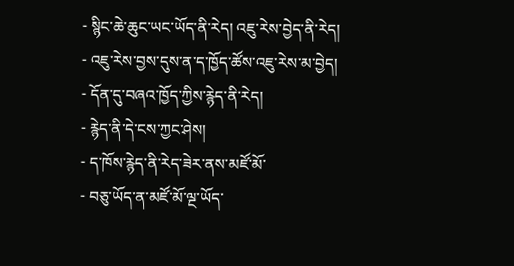- སྙིང་ཆེ་ཆུང་ཡང་ཡོད་ནི་རེད། འཇུ་རེས་བྱེད་ནི་རེད།
- འཇུ་རེས་བྱས་དུས་ན་ད་ཁྱོད་ཚོས་འཇུ་རེས་མ་བྱེད།
- དོན་དུ་བཞའ་ཁྱོད་ཀྱིས་རྙེད་ནི་རེད།
- རྙེད་ནི་དེ་ངས་ཀྱང་ཤེས།
- ད་ཁོས་རྙེད་ནི་རེད་ཟེར་ནས་མཛོ་མོ་
- བཅུ་ཡོད་ན་མཛོ་མོ་ལྔ་ཡོད་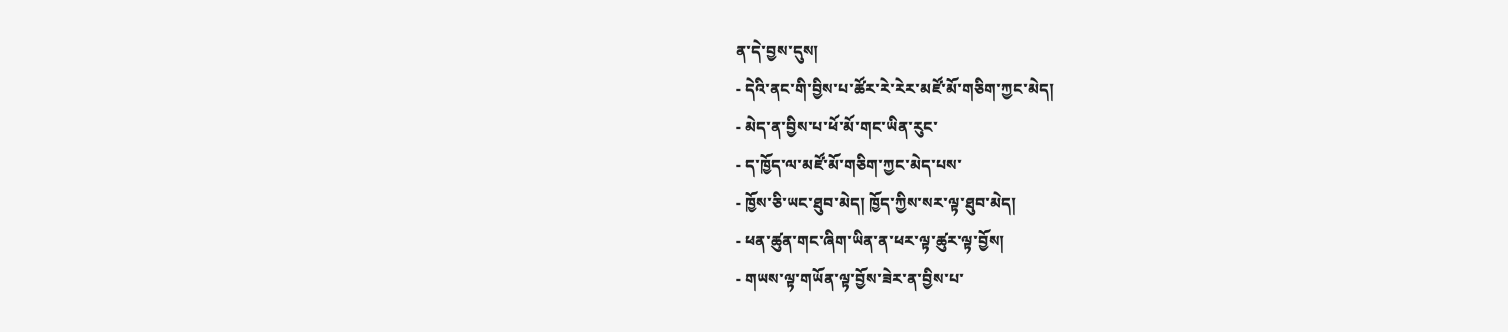ན་དེ་བྱས་དུས།
- དེའི་ནང་གི་བྱིས་པ་ཚོར་རེ་རེར་མཛོ་མོ་གཅིག་ཀྱང་མེད།
- མེད་ན་བྱིས་པ་ཕོ་མོ་གང་ཡིན་རུང་
- ད་ཁྱོད་ལ་མཛོ་མོ་གཅིག་ཀྱང་མེད་པས་
- ཁྱོས་ཅི་ཡང་ཐུབ་མེད། ཁྱོད་ཀྱིས་སར་ལྟ་ཐུབ་མེད།
- ཕན་ཚུན་གང་ཞིག་ཡིན་ན་ཕར་ལྟ་ཚུར་ལྟ་བྱོས།
- གཡས་ལྟ་གཡོན་ལྟ་བྱོས་ཟེར་ན་བྱིས་པ་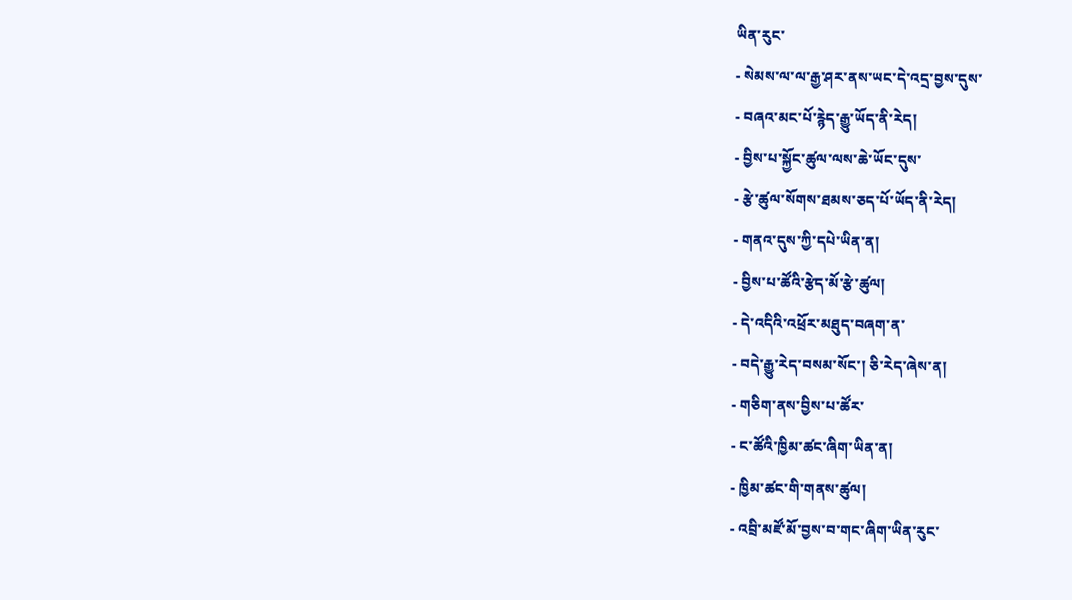ཡིན་རུང་
- སེམས་ལ་ལ་རྒྱ་ཤར་ནས་ཡང་དེ་འདྲ་བྱས་དུས་
- བཞའ་མང་པོ་རྙེད་རྒྱུ་ཡོད་ནི་རེད།
- བྱིས་པ་སྐྱོང་ཚུལ་ལས་ཆེ་ཡོང་དུས་
- རྩེ་ཚུལ་སོགས་ཐམས་ཅད་པོ་ཡོད་ནི་རེད།
- གནའ་དུས་ཀྱི་དཔེ་ཡིན་ན།
- བྱིས་པ་ཚོའི་རྩེད་མོ་རྩེ་ཚུལ།
- དེ་འདིའི་འཕྲོར་མཐུད་བཞག་ན་
- བདེ་རྒྱུ་རེད་བསམ་སོང་། ཅི་རེད་ཞེས་ན།
- གཅིག་ནས་བྱིས་པ་ཚོར་
- ང་ཚོའི་ཁྱིམ་ཚང་ཞིག་ཡིན་ན།
- ཁྱིམ་ཚང་གི་གནས་ཚུལ།
- འབྲི་མཛོ་མོ་བྱས་བ་གང་ཞིག་ཡིན་རུང་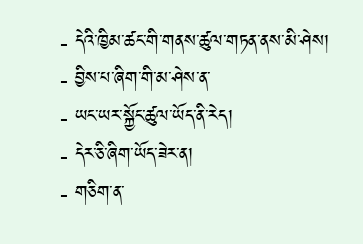- དེའི་ཁྱིམ་ཚང་གི་གནས་ཚུལ་གཏན་ནས་མི་ཤེས།
- བྱིས་པ་ཞིག་གི་མ་ཤེས་ན་
- ཡང་ཡར་སྐྱོང་ཚུལ་ཡོད་ནི་རེད།
- དེར་ཅི་ཞིག་ཡོད་ཟེར་ན།
- གཅིག་ན་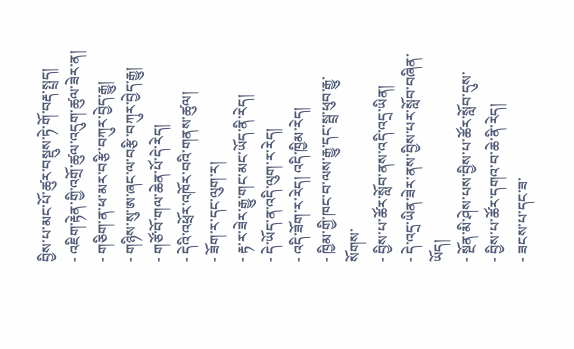བྱིས་པ་མང་པོ་ཚུར་བསྡུས་ཏེ་གོ་བརྡ་སྤྲད།
- འཇིག་རྟེན་གྱི་འགྲོ་ཚུལ་འདུག་ཚུལ་ཟེར་ན།
- གཅིག་ན་ཕ་མར་བརྩི་བཀུར་བྱེད་རྒྱུ།
- གཉིས་སུ་ཨ་ཞང་ལ་བརྩི་བཀུར་བྱེད་རྒྱུ།
- གཙོ་བོ་གལ་ཆེན་པོ་དེ་རེད།
- དེའི་འཕྲོར་འཁོར་བའི་གནས་ཚུལ།
- ཟོག་ར་དང་ལུག་ར།
- རྟ་ར་ཟེར་རྒྱུ་གང་མང་ཡོད་ནི་རེད།
- དེ་ཡོད་ན་འདི་ལུག་ར་རེད།
- འདི་ཟོག་ར་རེད། འདི་ཁྱིམ་རེད།
- ཁྱིམ་གྱི་ཁང་བ་ལས་རྒྱུ་དང་སྦྲ་ཕུབ་རྒྱུ་སོགས་
- བྱིས་པ་ཚོར་སློབ་ནས་འདི་འདྲ་ཡིན།
- དེ་འདྲ་ཡིན་ཟེར་ནས་བྱིས་པར་སློབ་བཞིན་ཡོད།
- སྔོན་མི་ཤེས་པས་བྱིས་པ་ཚོར་སློབ་དུས་
- བྱིས་པ་ཚོར་དགའ་བ་ཆེ་ནི་རེད།
- ཟངས་པ་དང་ཟ་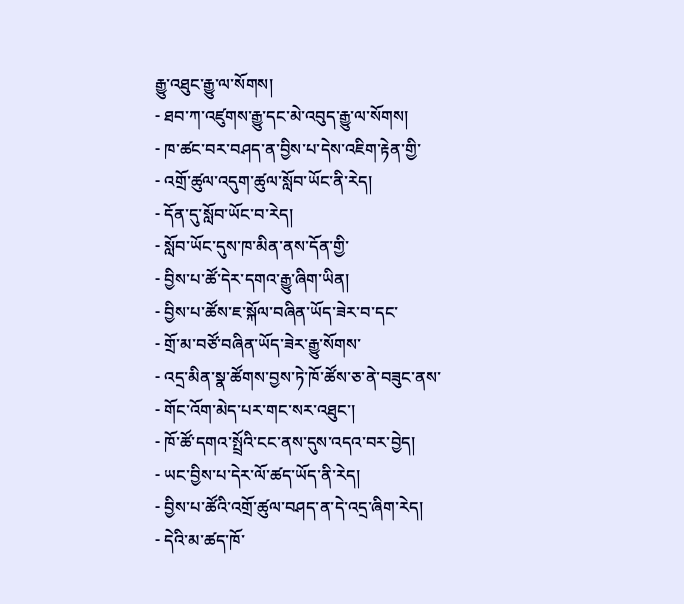རྒྱུ་འཐུང་རྒྱུ་ལ་སོགས།
- ཐབ་ཀ་འཛུགས་རྒྱུ་དང་མེ་འབུད་རྒྱུ་ལ་སོགས།
- ཁ་ཚང་བར་བཤད་ན་བྱིས་པ་དེས་འཇིག་རྟེན་གྱི་
- འགྲོ་ཚུལ་འདུག་ཚུལ་སློབ་ཡོང་ནི་རེད།
- དོན་དུ་སློབ་ཡོང་བ་རེད།
- སློབ་ཡོང་དུས་ཁ་མིན་ནས་དོན་གྱི་
- བྱིས་པ་ཚོ་དེར་དགའ་རྒྱུ་ཞིག་ཡིན།
- བྱིས་པ་ཚོས་ཇ་སྐོལ་བཞིན་ཡོད་ཟེར་བ་དང་
- གྲོ་མ་བཙོ་བཞིན་ཡོད་ཟེར་རྒྱུ་སོགས་
- འདྲ་མིན་སྣ་ཚོགས་བྱས་ཏེ་ཁོ་ཚོས་ཅ་ནེ་བཟུང་ནས་
- གོང་འོག་མེད་པར་གང་སར་འཐུང་།
- ཁོ་ཚོ་དགའ་སྤྲོའི་ངང་ནས་དུས་འདའ་བར་བྱེད།
- ཡང་བྱིས་པ་དེར་ལོ་ཚད་ཡོད་ནི་རེད།
- བྱིས་པ་ཚོའི་འགྲོ་ཚུལ་བཤད་ན་དེ་འདྲ་ཞིག་རེད།
- དེའི་མ་ཚད་ཁོ་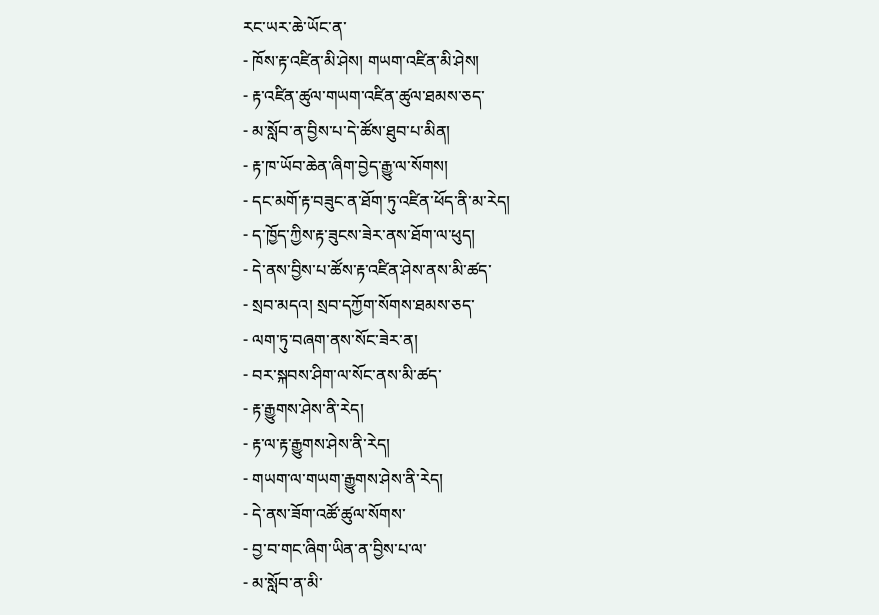རང་ཡར་ཆེ་ཡོང་ན་
- ཁོས་རྟ་འཛིན་མི་ཤེས། གཡག་འཛིན་མི་ཤེས།
- རྟ་འཛིན་ཚུལ་གཡག་འཛིན་ཚུལ་ཐམས་ཅད་
- མ་སློབ་ན་བྱིས་པ་དེ་ཚོས་ཐུབ་པ་མིན།
- རྟ་ཁ་ཡོབ་ཆེན་ཞིག་བྱེད་རྒྱུ་ལ་སོགས།
- དང་མགོ་རྟ་བཟུང་ན་ཐོག་ཏུ་འཛིན་ཕོད་ནི་མ་རེད།
- ད་ཁྱོད་ཀྱིས་རྟ་ཟུངས་ཟེར་ནས་ཐོག་ལ་ཕུད།
- དེ་ནས་བྱིས་པ་ཚོས་རྟ་འཛིན་ཤེས་ནས་མི་ཚད་
- སྲབ་མདའ། སྲབ་དཀྱོག་སོགས་ཐམས་ཅད་
- ལག་ཏུ་བཞག་ནས་སོང་ཟེར་ན།
- བར་སྐབས་ཤིག་ལ་སོང་ནས་མི་ཚད་
- རྟ་རྒྱུགས་ཤེས་ནི་རེད།
- རྟ་ལ་རྟ་རྒྱུགས་ཤེས་ནི་རེད།
- གཡག་ལ་གཡག་རྒྱུགས་ཤེས་ནི་རེད།
- དེ་ནས་ཟོག་འཚོ་ཚུལ་སོགས་
- བྱ་བ་གང་ཞིག་ཡིན་ན་བྱིས་པ་ལ་
- མ་སློབ་ན་མི་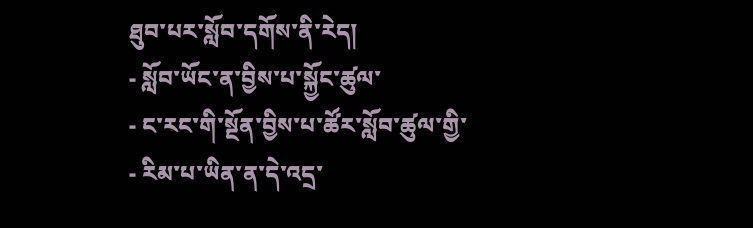ཐུབ་པར་སློབ་དགོས་ནི་རེད།
- སློབ་ཡོང་ན་བྱིས་པ་སྐྱོང་ཚུལ་
- ང་རང་གི་སྔོན་བྱིས་པ་ཚོར་སློབ་ཚུལ་གྱི་
- རིམ་པ་ཡིན་ན་དེ་འདྲ་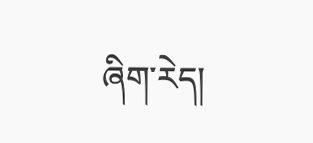ཞིག་རེད།